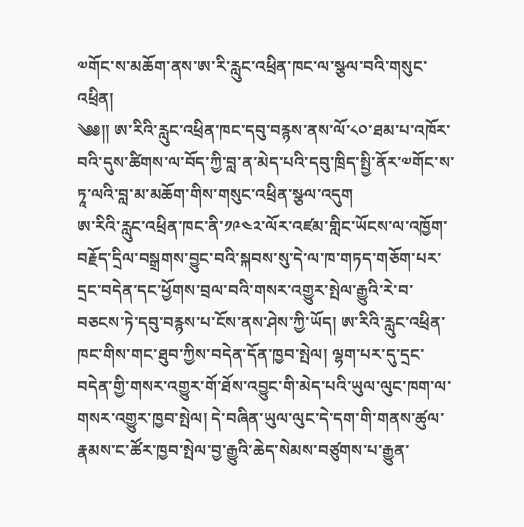༧གོང་ས་མཆོག་ནས་ཨ་རི་རླུང་འཕྲིན་ཁང་ལ་སྩལ་བའི་གསུང་འཕྲིན།
༄༅།། ཨ་རིའི་རླུང་འཕྲིན་ཁང་དབུ་བརྙས་ནས་ལོ་༨༠་ཐམ་པ་འཁོར་བའི་དུས་ཚིགས་ལ་བོད་ཀྱི་བླ་ན་མེད་པའི་དབུ་ཁྲིད་སྤྱི་ནོར་༧གོང་ས་ཏཱ་ལའི་བླ་མ་མཆོག་གིས་གསུང་འཕྲིན་སྩལ་འདུག
ཨ་རིའི་རླུང་འཕྲིན་ཁང་ནི་༡༩༤༢་ལོར་འཛམ་གླིང་ཡོངས་ལ་འཁྱོག་བརྗོད་དྲིལ་བསྒྲགས་བྱུང་བའི་སྐབས་སུ་དེ་ལ་ཁ་གཏད་གཅོག་པར་དྲང་བདེན་དང་ཕྱོགས་བྲལ་བའི་གསར་འགྱུར་སྤེལ་རྒྱུའི་རེ་བ་བཅངས་ཏེ་དབུ་བརྙས་པ་ངོས་ནས་ཤེས་ཀྱི་ཡོད། ཨ་རིའི་རླུང་འཕྲིན་ཁང་གིས་གང་ཐུབ་ཀྱིས་བདེན་དོན་ཁྱབ་སྤེལ། ལྷག་པར་དུ་དྲང་བདེན་གྱི་གསར་འགྱུར་གོ་ཐོས་འབྱུང་གི་མེད་པའི་ཡུལ་ལུང་ཁག་ལ་གསར་འགྱུར་ཁྱབ་སྤེལ། དེ་བཞིན་ཡུལ་ལུང་དེ་དག་གི་གནས་ཚུལ་རྣམས་ང་ཚོར་ཁྱབ་སྤེལ་བྱ་རྒྱུའི་ཆེད་སེམས་བཙུགས་པ་རྒྱུན་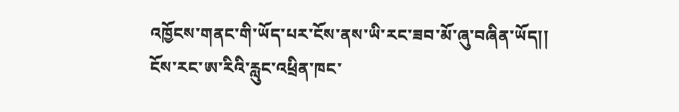འཁྱོངས་གནང་གི་ཡོད་པར་ངོས་ནས་ཡི་རང་ཟབ་མོ་ཞུ་བཞིན་ཡོད།།
ངོས་རང་ཨ་རིའི་རླུང་འཕྲིན་ཁང་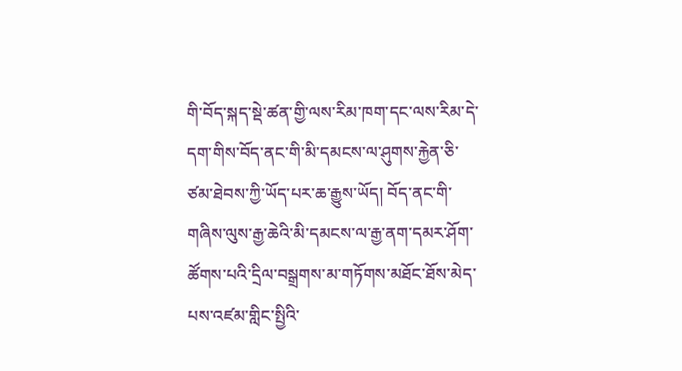གི་བོད་སྐད་སྡེ་ཚན་གྱི་ལས་རིམ་ཁག་དང་ལས་རིམ་དེ་དག་གིས་བོད་ནང་གི་མི་དམངས་ལ་ཤུགས་རྐྱེན་ཅི་ཙམ་ཐེབས་ཀྱི་ཡོད་པར་ཆ་རྒྱུས་ཡོད། བོད་ནང་གི་གཞིས་ལུས་རྒྱ་ཆེའི་མི་དམངས་ལ་རྒྱ་ནག་དམར་ཤོག་ཚོགས་པའི་དྲིལ་བསྒྲགས་མ་གཏོགས་མཐོང་ཐོས་མེད་པས་འཛམ་གླིང་སྤྱིའི་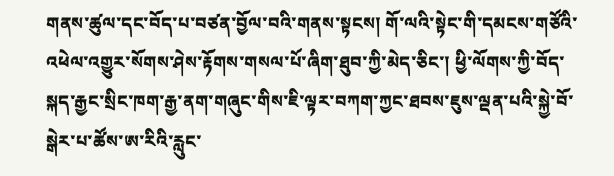གནས་ཚུལ་དང་བོད་པ་བཙན་བྱོལ་བའི་གནས་སྟངས། གོ་ལའི་སྟེང་གི་དམངས་གཙོའི་འཕེལ་འགྱུར་སོགས་ཤེས་རྟོགས་གསལ་པོ་ཞིག་ཐུབ་ཀྱི་མེད་ཅིང་། ཕྱི་ལོགས་ཀྱི་བོད་སྐད་རྒྱང་སྲིང་ཁག་རྒྱ་ནག་གཞུང་གིས་ཇི་ལྟར་བཀག་ཀྱང་ཐབས་ཇུས་ལྡན་པའི་སྐྱེ་བོ་སྒེར་པ་ཚོས་ཨ་རིའི་རླུང་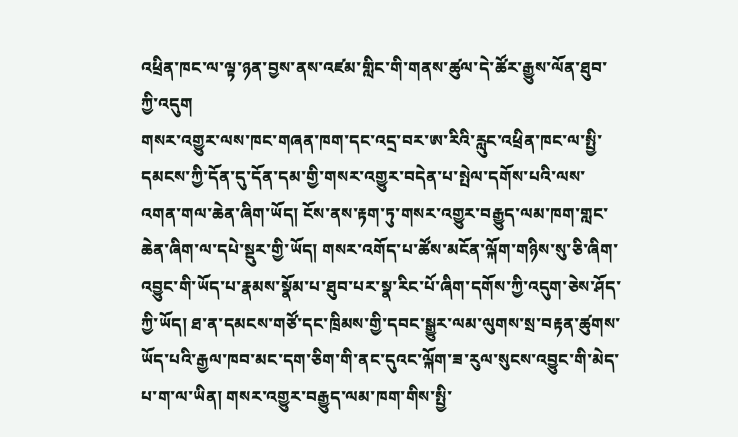འཕྲིན་ཁང་ལ་ལྟ་ཉན་བྱས་ནས་འཛམ་གླིང་གི་གནས་ཚུལ་དེ་ཚོར་རྒྱུས་ལོན་ཐུབ་ཀྱི་འདུག
གསར་འགྱུར་ལས་ཁང་གཞན་ཁག་དང་འདྲ་བར་ཨ་རིའི་རླུང་འཕྲིན་ཁང་ལ་སྤྱི་དམངས་ཀྱི་དོན་དུ་དོན་དམ་གྱི་གསར་འགྱུར་བདེན་པ་སྤེལ་དགོས་པའི་ལས་འགན་གལ་ཆེན་ཞིག་ཡོད། ངོས་ནས་རྟག་ཏུ་གསར་འགྱུར་བརྒྱུད་ལམ་ཁག་གླང་ཆེན་ཞིག་ལ་དཔེ་སྡུར་གྱི་ཡོད། གསར་འགོད་པ་ཚོས་མངོན་ལྐོག་གཉིས་སུ་ཅི་ཞིག་འབྱུང་གི་ཡོད་པ་རྣམས་སྣོམ་པ་ཐུབ་པར་སྣ་རིང་པོ་ཞིག་དགོས་ཀྱི་འདུག་ཅེས་ཤོད་ཀྱི་ཡོད། ཐ་ན་དམངས་གཙོ་དང་ཁྲིམས་གྱི་དབང་སྒྱུར་ལམ་ལུགས་སྲ་བརྟན་ཚུགས་ཡོད་པའི་རྒྱལ་ཁབ་མང་དག་ཅིག་གི་ནང་དུའང་ལྐོག་ཟ་རུལ་སུངས་འབྱུང་གི་མེད་པ་ག་ལ་ཡིན། གསར་འགྱུར་བརྒྱུད་ལམ་ཁག་གིས་སྤྱི་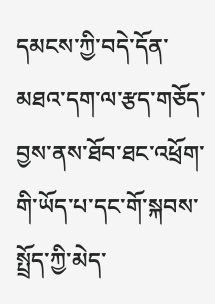དམངས་ཀྱི་བདེ་དོན་མཐའ་དག་ལ་རྩད་གཅོད་བྱས་ནས་ཐོབ་ཐང་འཕྲོག་གི་ཡོད་པ་དང་གོ་སྐབས་སྤྲོད་ཀྱི་མེད་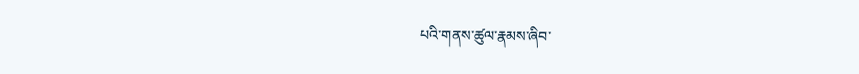པའི་གནས་ཚུལ་རྣམས་ཞིབ་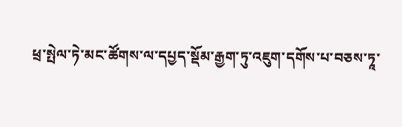ཕྲ་སྤེལ་ཏེ་མང་ཚོགས་ལ་དཔྱད་སྡོམ་རྒྱག་ཏུ་འཇུག་དགོས་པ་བཅས་ཏཱ་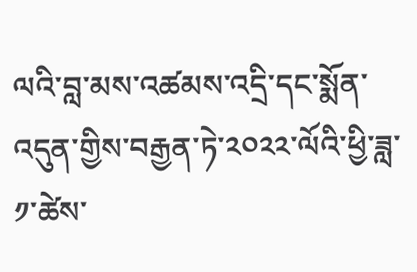ལའི་བླ་མས་འཚམས་འདྲི་དང་སྨོན་འདུན་གྱིས་བརྒྱན་ཏེ་༢༠༢༢་ལོའི་ཕྱི་ཟླ་༡་ཚེས་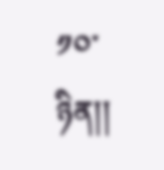༡༠་ཉིན།།